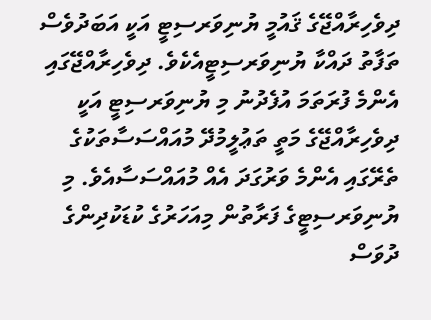ދިވެހިރާއްޖޭގެ ޤައުމީ ޔުނިވަރސިޓީ އަކީ އަބަދުވެސް ތަފާތު ދައްކާ ޔުނިވަރސިޓީއެކެވެ. ދިވެހިރާއްޖޭގައި އެންމެ ފުރަތަމަ އުފެދުނު މި ޔުނިވަރސިޓީ އަކީ ދިވެހިރާއްޖޭގެ މަތީ ތަޢުލީމުދޭ މުއައްސަސާތަކުގެ ތެރޭގައި އެންމެ ވަރުގަދަ އެއް މުއައްސަސާއެވެ. މި ޔުނިވަރސިޓީގެ ފަރާތުން މިއަހަރުގެ ކުޑަކުދިންގެ ދުވަސް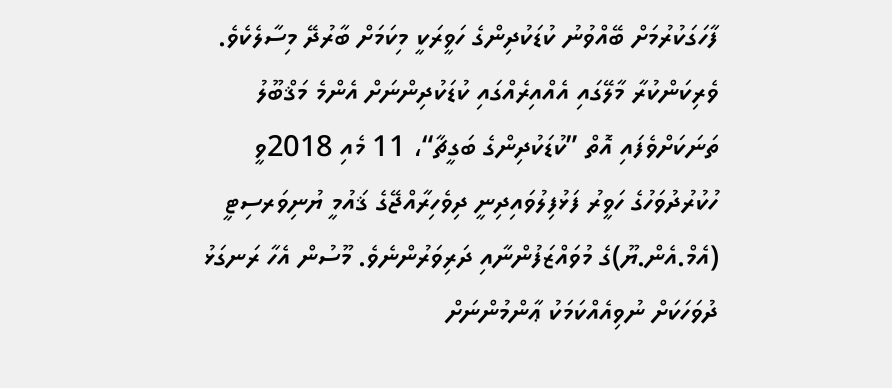ފާހަގަކުރުމަށް ބޭއްވުނު ކުޑަކުދިންގެ ހަވީރަކީ މިކަމަށް ބާރުދޭ މިސާލެކެވެ.
ވެރިކަންކުރާ މާލޭގައި އެއްއިރެއްގައި ކުޑަކުދިންނަށް އެންމެ މަޤްބޫލު ތަނަކަށްވެފައި އޮތް ”ކުޑަކުދިންގެ ބަގީޗާ“، 11 މެއި 2018ވީ ހުކުރުދުވަހުގެ ހަވީރު ފަޅުފިލުވައިދިނީ ދިވެހިރާއްޖޭގެ ޤައުމީ ޔުނިވަރސިޓީ (އެމް.އެން.ޔޫ)ގެ މުވައްޒަފުންނާއި ދަރިވަރުންނެވެ. މޫސުން އެހާ ރަނގަޅު ދުވަހަކަށް ނުވިއެއްކަމަކު ޢާންމުންނަށް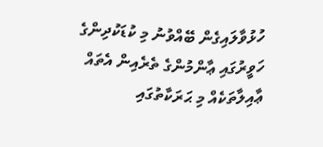ހުޅުވާލައިގެން ބޭއްވުނު މި ކުޑަކުދިންގެ ހަވީރުގައި ޢާންމުންގެ ތެރެއިން އެތައް ޢާއިލާތަކެއް މި ޙަރަކާތުގައި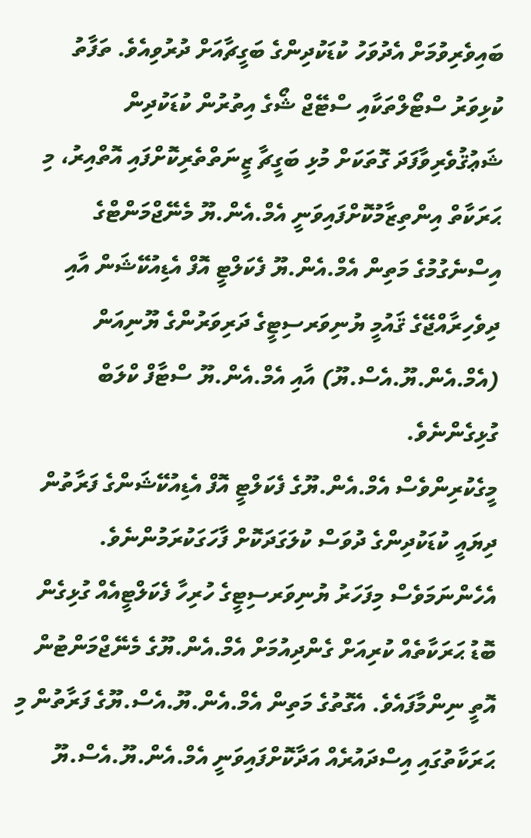ބައިވެރިވުމަށް އެދުވަހު ކުޑަކުދިންގެ ބަގީޗާއަށް ދުރުވިއެވެ. ތަފާތު ކުޅިވަރު ސްޓޯލްތަކާއި ސްޓޭޖް ޝޯގެ އިތުރުން ކުޑަކުދިން ޝަޢުޤުވެރިވާފަދަ ގޮތަކަށް މުޅި ބަގީޗާ ޒީނަތްތެރިކޮށްފައި އޮތްއިރު، މި ޙަރަކާތް އިންތިޒާމުކޮށްފައިވަނީ އެމް.އެން.ޔޫ މެނޭޖްމަންޓްގެ އިސްނެގުމުގެ މަތިން އެމް.އެން.ޔޫ ފެކަލްޓީ އޮފް އެޑިއުކޭޝަން އާއި ދިވެހިރާއްޖޭގެ ޤައުމީ ޔުނިވަރސިޓީގެ ދަރިވަރުންގެ ޔޫނިއަން (އެމް.އެން.ޔޫ.އެސް.ޔޫ) އާއި އެމް.އެން.ޔޫ ސްޓާފް ކްލަބް ގުޅިގެންނެވެ.
މީގެކުރިންވެސް އެމް.އެން.ޔޫގެ ފެކަލްޓީ އޮފް އެޑިއުކޭޝަންގެ ފަރާތުން ދިޔައީ ކުޑަކުދިންގެ ދުވަސް ކުލަގަދަކޮށް ފާހަގަކުރަމުންނެވެ. އެހެންނަމަވެސް މިފަހަރު ޔުނިވަރސިޓީގެ ހުރިހާ ފެކަލްޓީއެއް ގުޅިގެން ބޮޑު ޙަރަކާތެއް ކުރިއަށް ގެންދިއުމަށް އެމް.އެން.ޔޫގެ މެނޭޖްމަންޓުން އޮތީ ނިންމާފައެވެ. އެގޮތުގެ މަތިން އެމް.އެން.ޔޫ.އެސް.ޔޫގެ ފަރާތުން މި ޙަރަކާތުގައި އިސްދައުރެއް އަދާކޮށްފައިވަނީ އެމް.އެން.ޔޫ.އެސް.ޔޫ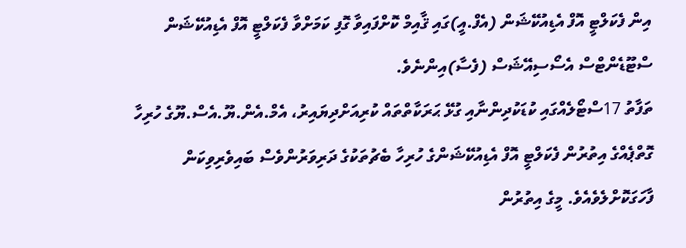އިން ފެކަލްޓީ އޮފް އެޑިއުކޭޝަން (އެފް.އީ)ގައި ޤާއިމް ކޮށްފައިވާ ގޮފި ކަމަށްވާ ފެކަލްޓީ އޮފް އެޑިއުކޭޝަން ސްޓޫޑެންޓްސް އެސޯސިއޭޝަސް (ފެސާ)އިންނެވެ.
ތަފާތު 17ސްޓޯލެއްގައި ކުޑަކުދިންނާއި ގުޅޭ ޙަރަކާތްތައް ކުރިއަށްދިޔައިރު، އެމް.އެން.ޔޫ.އެސް.ޔޫގެ ހުރިހާ ގޮތްޕެއްގެ އިތުރުން ފެކަލްޓީ އޮފް އެޑިއުކޭޝަންގެ ހުރިހާ ބެޗުތަކުގެ ދަރިވަރުންވެސް ބައިވެރިވިކަން ފާހަގަކޮށްލެވެއެވެ. މީގެ އިތުރުން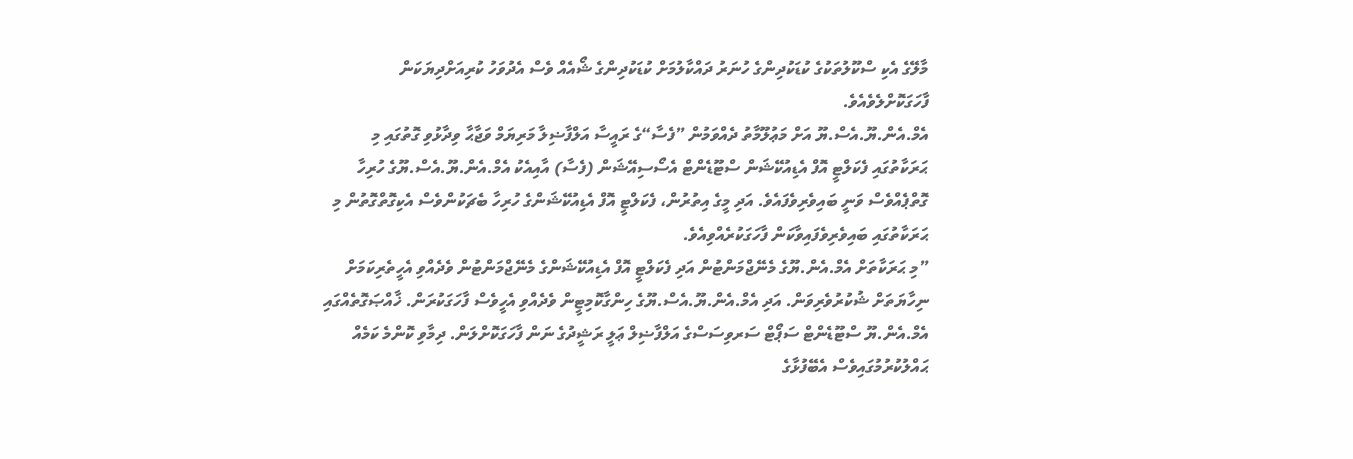މާލޭގެ އެކި ސްކޫލުތަކުގެ ކުޑަކުދިންގެ ހުނަރު ދައްކާލުމަށް ކުޑަކުދިންގެ ޝޯއެއް ވެސް އެދުވަހު ކުރިއަށްދިޔަކަން ފާހަގަކޮށްލެވެއެވެ.
އެމް.އެން.ޔޫ.އެސް.ޔޫ އަށް މަޢުލޫމާތު ދެއްވަމުން ”ފެސާ“ގެ ރައީސާ އަލްފާޟިލާ މަރިޔަމް ވަޖާޙާ ވިދާޅުވި ގޮތުގައި މި ޙަރަކާތުގައި ފެކަލްޓީ އޮފް އެޑިއުކޭޝަން ސްޓޫޑެންޓް އެސޯސިއޭޝަން (ފެސާ) އާއިއެކު އެމް.އެން.ޔޫ.އެސް.ޔޫގެ ހުރިހާ ގޮތްޕެއްވެސް ވަނީ ބައިވެރިވެފައެވެ. އަދި މީގެ އިތުރުން، ފެކަލްޓީ އޮފް އެޑިއުކޭޝަންގެ ހުރިހާ ބެޗަކުންވެސް އެކިގޮތްގޮތުން މި ޙަރަކާތުގައި ބައިވެރިވެފައިވާކަން ފާހަގަކުރެއްވިއެވެ.
”މި ޙަރަކާތަށް އެމް.އެން.ޔޫގެ މެނޭޖްމަންޓުން އަދި ފެކަލްޓީ އޮފް އެޑިއުކޭޝަންގެ މެނޭޖްމަންޓުން ވެދެއްވި އެހީތެރިކަމަށް ނިހާޔަތަށް ޝުކުރުވެރިވަން. އަދި އެމް.އެން.ޔޫ.އެސް.ޔޫގެ ހިންގާކޮމިޓީން ވެދެއްވި އެހީވެސް ފާހަގަކުރަން. ޚާއްޞަގޮތެއްގައި އެމް.އެން.ޔޫ ސްޓޫޑެންޓް ސަޕޯޓް ސަރވިސަސްގެ އަލްފާޟިލް ޢަލީ ރަޝީދުގެ ނަން ފާހަގަކޮށްލަން. ދިމާވި ކޮންމެ ކަމެއް ޙައްލުކުރުމުގައިވެސް އެބޭފުޅާގެ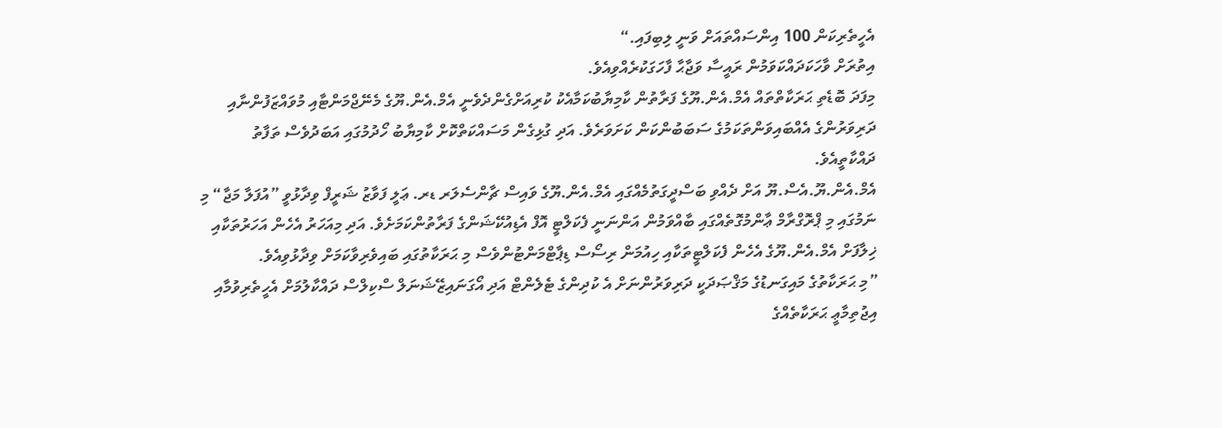އެހީތެރިކަން 100 އިންސައްތައަށް ވަނީ ލިބިފައި.“
އިތުރަށް ވާހަކަދައްކަވަމުން ރައީސާ ވަޖާޙާ ފާހަގަކުރެއްވިއެވެ.
މިފަދަ ބޮޑެތި ޙަރަކާތްތައް އެމް.އެން.ޔޫގެ ފަރާތުން ކާމިޔާބުކަމާއެކު ކުރިއަށްގެންދެވެނީ އެމް.އެން.ޔޫގެ މެނޭޖްމަންޓާއި މުވައްޒަފުންނާއި ދަރިވަރުންގެ އެއްބައިވަންތަކަމުގެ ސަބަބުންކަން ކަށަވަރެވެ. އަދި ގުޅިގެން މަސައްކަތްކޮށް ކާމިޔާބު ހޯދުމުގައި އަބަދުވެސް ތަފާތު ދައްކާތީއެވެ.
އެމް.އެން.ޔޫ.އެސް.ޔޫ އަށް ދެއްވި ބަސްދީގަތުމެއްގައި އެމް.އެން.ޔޫގެ ވައިސް ޗާންސެލަރ ޑރ. ޢަލީ ފަވާޒު ޝަރީފް ވިދާޅުވީ ”އުފަލާ މަޖާ“ މި ނަމުގައި މި ޕްރޮގްރާމް ޢާންމުގޮތެއްގައި ބާއްވަމުން އަންނަނީ ފެކަލްޓީ އޮފް އެޑިއުކޭޝަންގެ ފަރާތުންކަމަށެވެ. އަދި މިއަހަރު އެހެން އަހަރުތަކާއި ޚިލާފަށް އެމް.އެން.ޔޫގެ އެހެން ފެކަލްޓީތަކާއި ހިއުމަން ރިސޯސް ޑިޕާޓްމަންޓުންވެސް މި ޙަރަކާތުގައި ބައިވެރިވާކަމަށް ވިދާޅުވިއެވެ.
”މި ޙަރަކާތުގެ މައިގަނޑުގެ މަޤްޞަދަކީ ދަރިވަރުންނަށް އެ ކުދިންގެ ޓެލެންޓް އަދި އޯގަނައިޒޭޝަނަލް ސްކިލްސް ދައްކާލުމަށް އެހީތެރިވުމާއި އިޖުތިމާޢީ ޙަރަކާތެއްގެ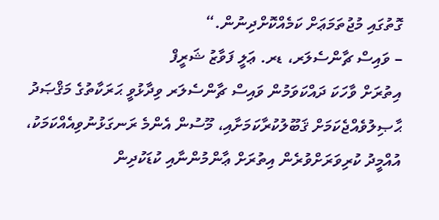ގޮތުގައި މުޖުތަމަޢަށް ކަމެއްކޮށްދިނުން.“
– ވައިސް ޗާންސެލަރ، ޑރ. ޢަލީ ފަވާޒު ޝަރީފް
އިތުރަށް ވާހަކަ ދައްކަވަމުން ވައިސް ޗާންސެލަރ ވިދާޅުވީ ޙަރަކާތުގެ މަޤްޞަދު ޙާޞިލުވެއްޖެކަމަށް ޤަބޫލުކުރާކަމަށާއި، މޫސުން އެންމެ ރަނގަޅުނުވިއެއްކަމަކު، އުއްމީދު ކުރިވަރަށްވުރެން އިތުރަށް ޢާންމުންނާއި ކުޑަކުދިން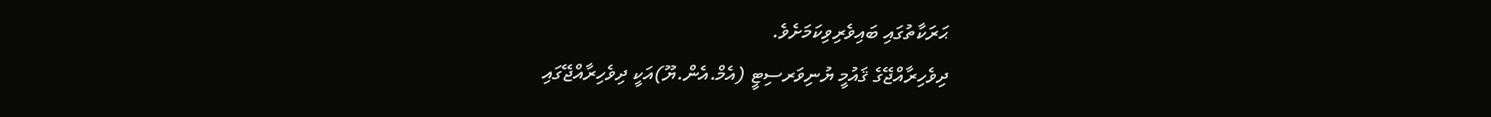ޙަރަކާތުގައި ބައިވެރިވިކަމަށެވެ.
ދިވެހިރާއްޖޭގެ ޤައުމީ ޔުނިވަރސިޓީ (އެމް.އެން.ޔޫ)އަކީ ދިވެހިރާއްޖޭގައި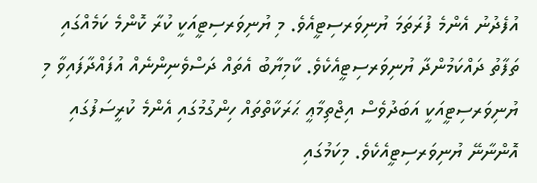އުފެދުނު އެންމެ ފުރަތަމަ ޔުނިވަރސިޓީއެވެ. މި ޔުނިވަރސިޓީއަކީ ކުރާ ކޮންމެ ކަމެއްގައި ތަފާތު ދައްކަމުންދާ ޔުނިވަރސިޓީއެކެވެ. ކާމިޔާބު އެތައް ދަސްވެނިންނެއް އުފައްދާފައިވާ މި ޔުނިވަރސިޓީއަކީ އަބަދުވެސް އިޖްތިމާޢީ ޙަރަކާތްތައް ހިންގުމުގައި އެންމެ ކުރީސަފުގައި އޮންނާނޭ ޔުނިވަރސިޓީއެކެވެ. މިކަމުގައި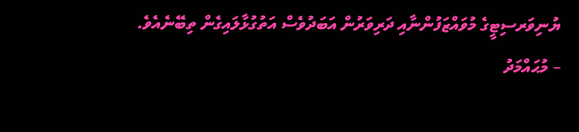ޔުނިވަރސިޓީގެ މުވައްޒަފުންނާއި ދަރިވަރުން އަބަދުވެސް އަތުގުޅާލައިގެން ތިބޭނެއެވެ.
– މުޙައްމަދު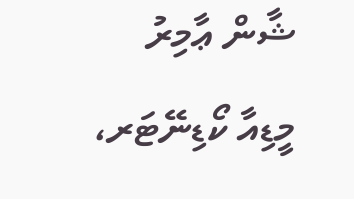ޝާން ޢާމިރު
މީޑިއާ ކޯޑިނޭޓަރ،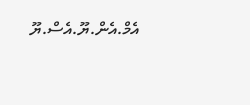އެމް.އެން.ޔޫ.އެސް.ޔޫ